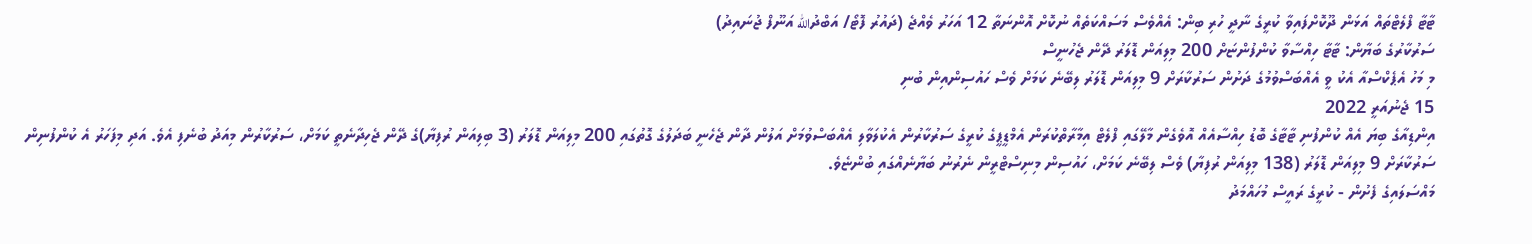ޓާޓާ ފްލެޓްތައް އަޅަން ދޫކޮށްފައިވާ ކުރީގެ ނާދީ ހުރި ބިން: އެއްވެސް މަސައްކަތެއް ނުކޮށް އޮންނަތާ 12 އަހަރު ވެއްޖެ (ދައުރު ފޮޓޯ/ އަބްދުالله އަނޫފް ޖުނައިދު)
ސަރުކާރުގެ ބަޔާން: ޓާޓާ ހިއްސާވާ ކުންފުންޏަށް 200 މިލިއަން ޑޮލަރު ދޭން ޖެހުނީސް
މި މަހު އެޕެކްސްއާ އެކު ވީ އެއްބަސްވުމުގެ ދަށުން ސަރުކާރަށް 9 މިލިއަން ޑޮލަރު ލިބޭނެ ކަމަށް ވެސް ހައުސިންއިން ބުނި
15 ޖެނުއަރީ 2022
އިންޑިއާގެ ބިޔަ އެއް ކުންފުނި ޓާޓާގެ ބޮޑު ހިއްސާއެއް އޮވެގެން މާލޭގައި ފްލެޓް އިމާރާތްކުރަން އެމްޑީޕީގެ ކުރީގެ ސަރުކާރުން އެކުލަވާލި އެއްބަސްވުމަށް އަލުން ދާން ޖެހެނީ ބަދަލުގެ ގޮތުގައި 200 މިލިއަން ޑޮލަރު (3 ބިލިއަން ރުފިޔާ)ގެ ދޭން ޖެހިދާނެތީ ކަމަށް، ސަރުކާރުން މިއަދު ބުނެފި އެވެ. އަދި މިފަހަރު އެ ކުންފުނިން ސަރުކާރަށް 9 މިލިއަން ޑޮލަރު (138 މިލިއަން ރުފިޔާ) ވެސް ލިބޭނެ ކަމަށް، ހައުސިން މިނިސްޓްރީން ނެރުނު ބަޔާނެއްގައި ބުންޏެވެ.
މައްސަލައިގެ ފެށުން - ކުރީގެ ރައީސް މުހައްމަދު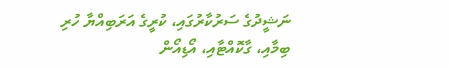ނަޝީދުގެ ސަރުކާރުގައި، ކުރީގެ އަރަބިއްޔާ ހުރި ބިމާއި، ގާކޮއްޓާއި، އޯޑިއޯން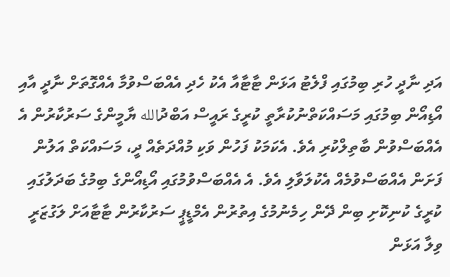އަދި ނާދީ ހުރި ބިމުގައި ފްލެޓު އަޅަން ޓާޓާއާ އެކު ހެދި އެއްބަސްވުމާ އެއްގޮތަށް ނާދީ އާއި އޯޑިއޯން ބިމުގައި މަސައްކަތްނުކުރާތީ ކުރީގެ ރައީސް އަބްދުالله ޔާމީންގެ ސަރުކާރުން އެ އެއްބަސްވުން ބާތިލްކުރި އެވެ. އެކަމަކު ފަހުން ވަކި މުއްދަތެއް ދީ، މަސައްކަތް އަލުން ފަށަން އެއްބަސްވުމެއް އެކުލަވާލި އެވެ. އެ އެއްބަސްވުމުގައި އޯޑިއޯންގެ ބިމުގެ ބަދަލުގައި ކުރީގެ ކުނިކޮށި ބިން ދޭން ހިމެނުމުގެ އިތުރުން އެމްޑީޕީ ސަރުކާރުން ޓާޓާއަށް ލަގުޒަރީ ވިލާ އަޅަން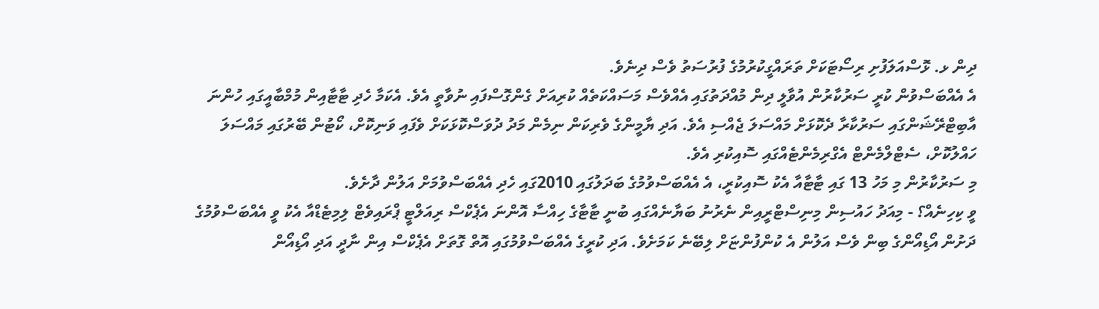ދިން ޅ. ޅޮސްއަލަފުށި ރިސޯޓަކަށް ތަރައްގީކުރުމުގެ ފުރުސަތު ވެސް ދިނެވެ.
އެ އެއްބަސްވުން ކުރީ ސަރުކާރުން އުވާލީ ދިން މުއްދަތުގައި އެއްވެސް މަސައްކަތެއް ކުރިއަށް ގެންގޮސްފައި ނުވާތީ އެވެ. އެކަމާ ހެދި ޓާޓާއިން މުމްބާއީގައި ހުންނަ އާބިޓްރޭޝަންގައި ސަރުކާރާ ދެކޮޅަށް މައްސަލަ ޖެއްސި އެވެ. އަދި ޔާމީންގެ ވެރިކަން ނިމެން މަދު ދުވަސްކޮޅަކަށް ވެފައި ވަނިކޮށް، ކޯޓުން ބޭރުގައި މައްސަލަ ހައްލުކޮށް، ސެޓްލްމެންޓް އެގްރިމެންޓެއްގައި ސޮއިކުރި އެވެ.
މި ސަރުކާރުން މި މަހު 13 ގައި ޓާޓާއާ އެކު ސޮއިކުރީ، އެ އެއްބަސްވުމުގެ ބަދަލުގައި 2010ގައި ހެދި އެއްބަސްވުމަށް އަލުން ދާށެވެ.
ވީ ކިހިނެއް؟ - މިއަދު ހައުސިން މިނިސްޓްރީއިން ނެރުނު ބަޔާނެއްގައި ބުނީ ޓާޓާގެ ހިއްސާ އޮންނަ އެޕެކްސް ރިއަލްޓީ ޕްރައިވެޓް ލިމިޓެޑްއާ އެކު ވީ އެއްބަސްވުމުގެ ދަށުން އޯޑިއޯންގެ ބިން ވެސް އަލުން އެ ކުންފުންޏަށް ލިބޭނެ ކަމަށެވެ. އަދި ކުރީގެ އެއްބަސްވުމުގައި އޮތް ގޮތަށް އެޕެކްސް އިން ނާދީ އަދި އޯޑިއޯން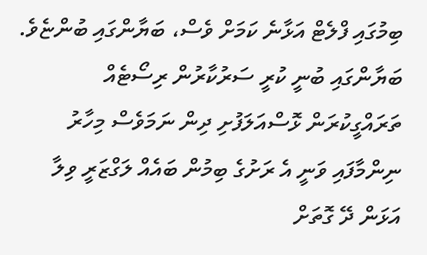ބިމުގައި ފްލެޓް އަޅާނެ ކަމަށް ވެސް، ބަޔާންގައި ބުންޏެވެ.
ބަޔާންގައި ބުނީ ކުރީ ސަރުކާރުން ރިސޯޓެއް ތަރައްގީކުރަން ޅޮސްއަލަފުށި ދިން ނަމަވެސް މިހާރު ނިންމާފައި ވަނީ އެ ރަށުގެ ބިމުން ބައެއް ލަގްޒަރީ ވިލާ އަޅަން ދޭ ގޮތަށް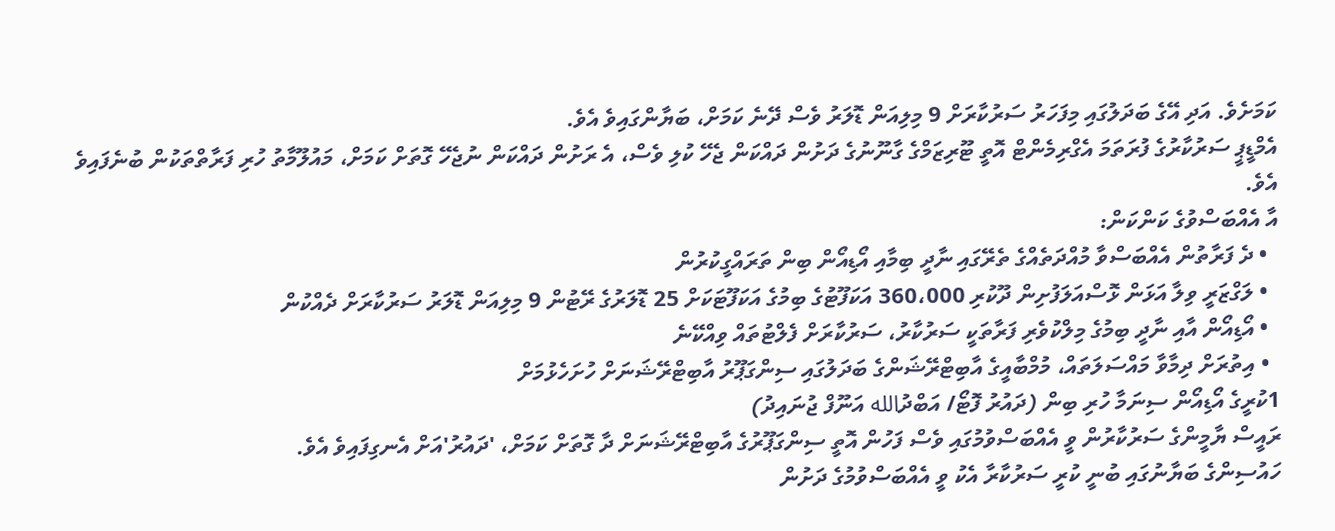ކަމަށެވެ. އަދި އޭގެ ބަދަލުގައި މިފަހަރު ސަރުކާރަށް 9 މިލިއަން ޑޮލަރު ވެސް ދޭނެ ކަމަށް، ބަޔާންގައިވެ އެވެ.
އެމްޑީޕީ ސަރުކާރުގެ ފުރަތަމަ އެގްރިމެންޓް އޮތީ ޓޫރިޒަމްގެ ގާނޫނުގެ ދަށުން ދައްކަން ޖެހޭ ކުލި ވެސް، އެ ރަށުން ދައްކަން ނުޖެހޭ ގޮތަށް ކަމަށް، މައުލޫމާތު ހުރި ފަރާތްތަކުން ބުނެފައިވެ އެވެ.
އާ އެއްބަސްވުގެ ކަންކަން:
  • ދެ ފަރާތުން އެއްބަސްވާ މުއްދަތެއްގެ ތެރޭގައި ނާދީ ބިމާއި އޯޑިއޯން ބިން ތަރައްގީކުރުން
  • ލަގްޒަރީ ވިލާ އަޅަން ޅޮސްއަލަފުށިން ދޫކުރި 360،000 އަކަފޫޓުގެ ބިމުގެ އަކަފޫޓަކަށް 25 ޑޮލަރުގެ ރޭޓުން 9 މިލިއަން ޑޮލަރު ސަރުކާރަށް ދެއްކުން
  • އޯޑިއޯން އާއި ނާދީ ބިމުގެ މިލްކުވެރި ފަރާތަކީ ސަރުކާރު، ސަރުކާރަށް ފެލްޓުތައް ވިއްކޭނެ
  • އިތުރަށް ދިމާވާ މައްސަލަތައް، މުމްބާއީގެ އާބިޓްރޭޝަންގެ ބަދަލުގައި ސިންގަޕޫރު އާބިޓްރޭޝަނަށް ހުށަހެޅުމަށް
1ކުރީގެ އޯޑިއޯން ސިނަމާ ހުރި ބިން (ދައުރު ފޮޓޯ/ އަބްދުالله އަނޫފް ޖުނައިދު)
ރައީސް ޔާމީންގެ ސަރުކާރުން ވީ އެއްބަސްވުމުގައި ވެސް ފަހުން އޮތީ ސިންގަޕޫރުގެ އާބިޓްރޭޝަނަށް ދާ ގޮތަށް ކަމަށް، 'ދައުރު'އަށް އެނގިފައިވެ އެވެ.
ހައުސިންގެ ބަޔާނުގައި ބުނީ ކުރީ ސަރުކާރާ އެކު ވީ އެއްބަސްވުމުގެ ދަށުން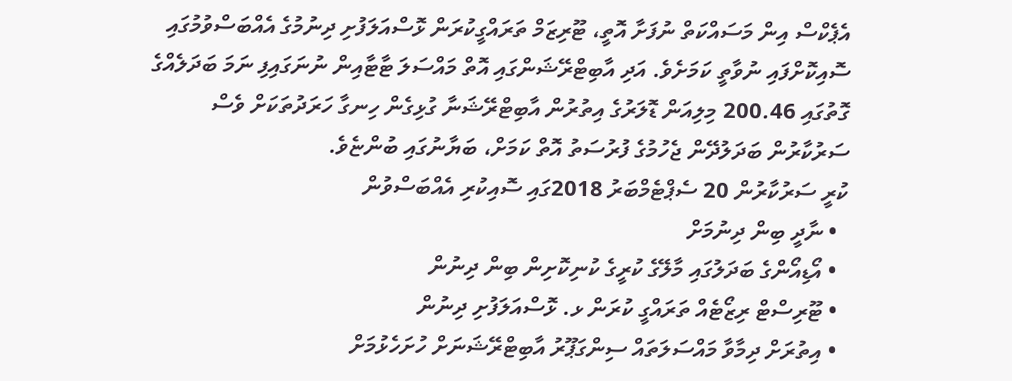އެޕެކްސް އިން މަސައްކަތް ނުފަށާ އޮތީ، ޓޫރިޒަމް ތަރައްގީކުރަން ޅޮސްއަލަފުށި ދިނުމުގެ އެއްބަސްވުމުގައި ސޮއިކޮށްފައި ނުވާތީ ކަމަށެވެ. އަދި އާބިޓްރޭޝަންގައި އޮތް މައްސަލަ ޓާޓާއިން ނުނަގައިފި ނަމަ ބަދަލެއްގެ ގޮތުގައި 200.46 މިލިއަން ޑޮލަރުގެ އިތުރުން އާބިޓްރޭޝަނާ ގުޅިގެން ހިނގާ ހަރަދުތަކަށް ވެސް ސަރުކާރުން ބަދަލުދޭން ޖެހުމުގެ ފުރުސަތު އޮތް ކަމަށް، ބަޔާނުގައި ބުންޏެވެ.
ކުރީ ސަރުކާރުން 20 ސެޕްޓެމްބަރު 2018ގައި ސޮއިކުރި އެއްބަސްވުން
  • ނާދީ ބިން ދިނުމަށް
  • އޯޑިއޯންގެ ބަދަލުގައި މާލޭގެ ކުރީގެ ކުނިކޮށިން ބިން ދިނުން
  • ޓޫރިސްޓް ރިޒޯޓެއް ތަރައްގީ ކުރަން ޅ. ޅޮސްއަލަފުށި ދިނުން
  • އިތުރަށް ދިމާވާ މައްސަލަތައް ސިންގަޕޫރު އާބިޓްރޭޝަނަށް ހުށަހެޅުމަށް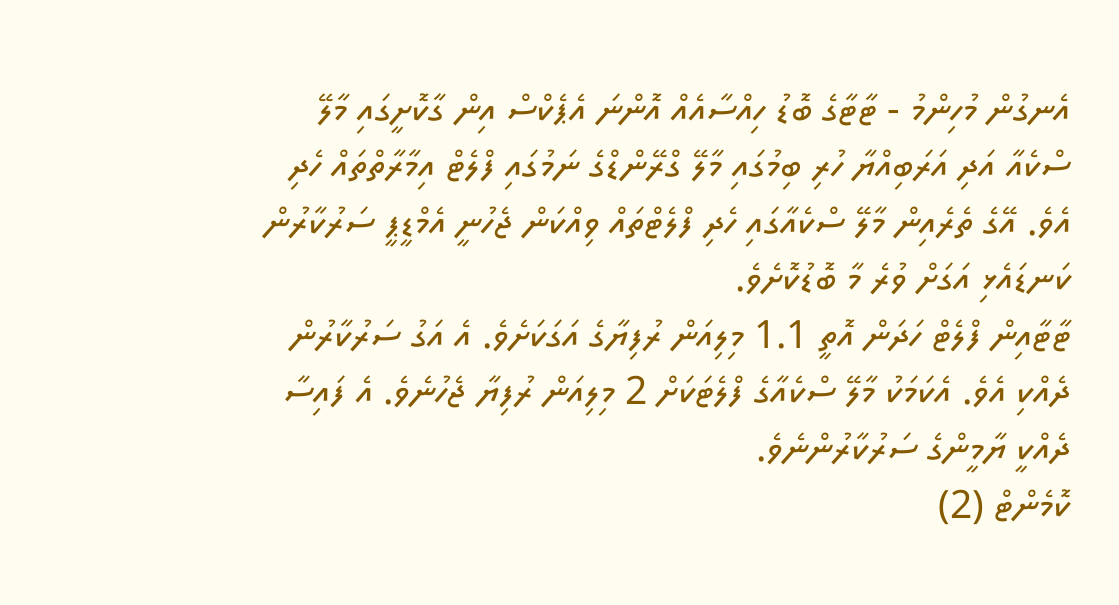އެނގުން މުހިންމު - ޓާޓާގެ ބޮޑު ހިއްސާއެއް އޮންނަ އެޕެކްސް އިން ގާކޮށީގައި މާލޭ ސްކެއާ އަދި އަރަބިއްޔާ ހުރި ބިމުގައި މާލޭ ގްރޭންޑްގެ ނަމުގައި ފްލެޓް އިމާރާތްތައް ހެދި އެވެ. އޭގެ ތެރެއިން މާލޭ ސްކެއާގައި ހެދި ފްލެޓްތައް ވިއްކަން ޖެހުނީ އެމްޑީޕީ ސަރުކާރުން ކަނޑައެޅި އަގަށް ވުރެ މާ ބޮޑުކޮށެވެ.
ޓާޓާއިން ފްލެޓް ހަދަން އޮތީ 1.1 މިލިއަން ރުފިޔާގެ އަގަކަށެވެ. އެ އަގު ސަރުކާރުން ދެއްކި އެވެ. އެކަމަކު މާލޭ ސްކެއާގެ ފްލެޓަކަށް 2 މިލިއަން ރުފިޔާ ޖެހުނެވެ. އެ ފައިސާ ދެއްކީ ޔާމީންގެ ސަރުކާރުންނެވެ.
ކޮމެންޓް (2)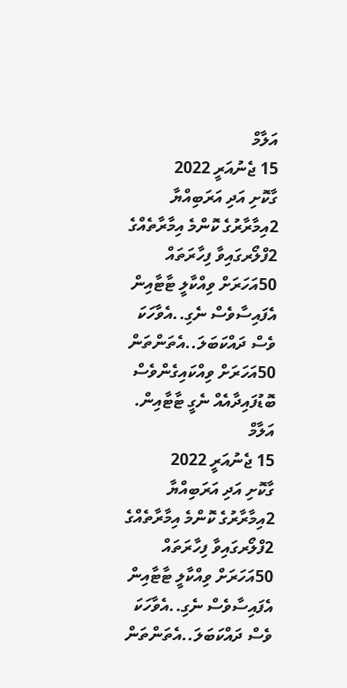އަލާމް
15 ޖެނުއަރީ 2022
ގާކޮށި އަދި އަރަބިއްޔާ 2އިމާރާރުގެ ކޮންމެ އިމާރާތެއްގެ 2ފްލޯރގައިވާ ފިހާރަތައް 50އަހަރަށް ވިއްކާލީ ޓާޓާއިން އެފައިސާވެސް ނެގި..އެވާހަކަ ވެސް ދައްކަބަލަ..އެތަންތަން 50އަހަރަށް ވިއްކައިގެންވެސް ބޮޑުފައިދާއެއް ނެގީ ޓާޓާއިން.
އަލާމް
15 ޖެނުއަރީ 2022
ގާކޮށި އަދި އަރަބިއްޔާ 2އިމާރާރުގެ ކޮންމެ އިމާރާތެއްގެ 2ފްލޯރގައިވާ ފިހާރަތައް 50އަހަރަށް ވިއްކާލީ ޓާޓާއިން އެފައިސާވެސް ނެގި..އެވާހަކަ ވެސް ދައްކަބަލަ..އެތަންތަން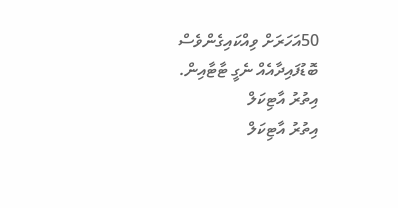50އަހަރަށް ވިއްކައިގެންވެސް ބޮޑުފައިދާއެއް ނެގީ ޓާޓާއިން.
އިތުރު އާޓިކަލް
އިތުރު އާޓިކަލް